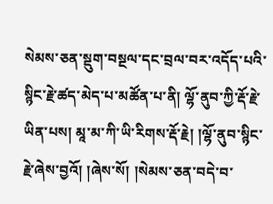སེམས་ཅན་སྡུག་བསྔལ་དང་བྲལ་བར་འདོད་པའི་སྙིང་རྗེ་ཚད་མེད་པ་མཚོན་པ་ནི། ལྷོ་ནུབ་ཀྱི་རྡོ་རྗེ་ཡིན་པས། མཱ་མ་ཀི་ཡི་རིགས་རྡོ་རྗེ། །ལྷོ་ནུབ་སྙིང་རྗེ་ཞེས་བྱའོ། །ཞེས་སོ། །སེམས་ཅན་བདེ་བ་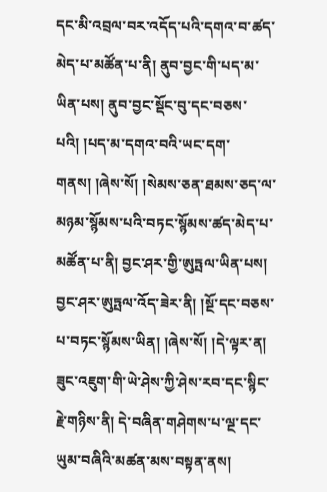དང་མི་འབྲལ་བར་འདོད་པའི་དགའ་བ་ཚད་མེད་པ་མཚོན་པ་ནི། ནུབ་བྱང་གི་པད་མ་ཡིན་པས། ནུབ་བྱང་སྡོང་བུ་དང་བཅས་པའི། །པད་མ་དགའ་བའི་ཡང་དག་གནས། །ཞེས་སོ། །སེམས་ཅན་ཐམས་ཅད་ལ་མཉམ་སྙོམས་པའི་བཏང་སྙོམས་ཚད་མེད་པ་མཚོན་པ་ནི། བྱང་ཤར་གྱི་ཨུཏྤལ་ཡིན་པས། བྱང་ཤར་ཨུཏྤལ་འོད་ཟེར་ནི། །སྔོ་དང་བཅས་པ་བཏང་སྙོམས་ཡིན། །ཞེས་སོ། །དེ་ལྟར་ན། ཟུང་འཇུག་གི་ཡེ་ཤེས་ཀྱི་ཤེས་རབ་དང་སྙིང་རྗེ་གཉིས་ནི། དེ་བཞིན་གཤེགས་པ་ལྔ་དང་ཡུམ་བཞིའི་མཚན་མས་བསྟན་ནས།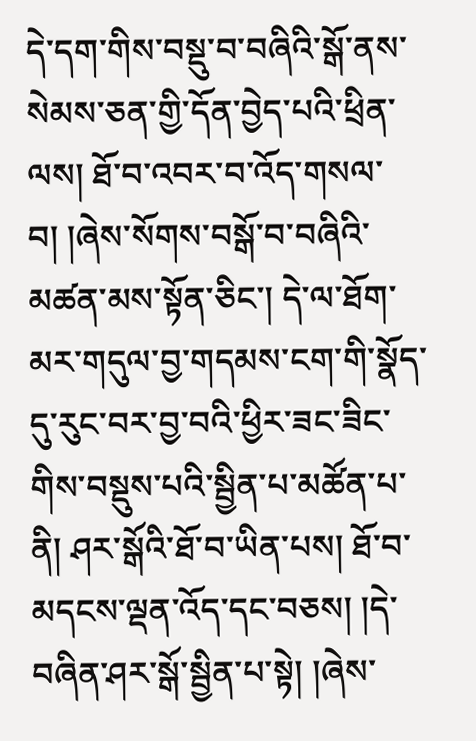དེ་དག་གིས་བསྡུ་བ་བཞིའི་སྒོ་ནས་སེམས་ཅན་གྱི་དོན་བྱེད་པའི་ཕྲིན་ལས། ཐོ་བ་འབར་བ་འོད་གསལ་བ། །ཞེས་སོགས་བསྒོ་བ་བཞིའི་མཚན་མས་སྟོན་ཅིང་། དེ་ལ་ཐོག་མར་གདུལ་བྱ་གདམས་ངག་གི་སྣོད་དུ་རུང་བར་བྱ་བའི་ཕྱིར་ཟང་ཟིང་གིས་བསྡུས་པའི་སྦྱིན་པ་མཚོན་པ་ནི། ཤར་སྒོའི་ཐོ་བ་ཡིན་པས། ཐོ་བ་མདངས་ལྡན་འོད་དང་བཅས། །དེ་བཞིན་ཤར་སྒོ་སྦྱིན་པ་སྟེ། །ཞེས་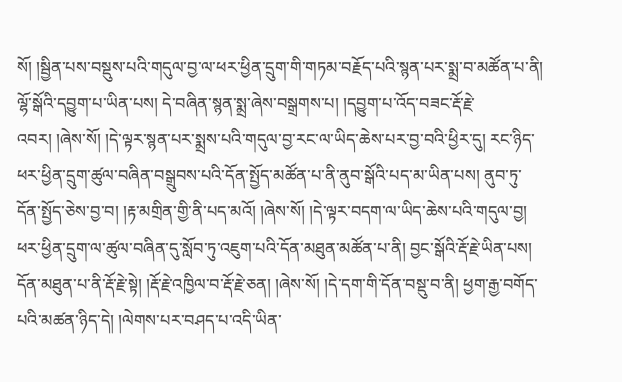སོ། །སྦྱིན་པས་བསྡུས་པའི་གདུལ་བྱ་ལ་ཕར་ཕྱིན་དྲུག་གི་གཏམ་བརྗོད་པའི་སྙན་པར་སྨྲ་བ་མཚོན་པ་ནི། ལྷོ་སྒོའི་དབྱུག་པ་ཡིན་པས། དེ་བཞིན་སྙན་སྨྲ་ཞེས་བསྒྲགས་པ། །དབྱུག་པ་འོད་བཟང་རྡོ་རྗེ་འབར། །ཞེས་སོ། །དེ་ལྟར་སྙན་པར་སྨྲས་པའི་གདུལ་བྱ་རང་ལ་ཡིད་ཆེས་པར་བྱ་བའི་ཕྱིར་དུ། རང་ཉིད་ཕར་ཕྱིན་དྲུག་ཚུལ་བཞིན་བསྒྲུབས་པའི་དོན་སྤྱོད་མཚོན་པ་ནི་ནུབ་སྒོའི་པད་མ་ཡིན་པས། ནུབ་ཏུ་དོན་སྤྱོད་ཅེས་བྱ་བ། །རྟ་མགྲིན་གྱི་ནི་པད་མའོ། །ཞེས་སོ། །དེ་ལྟར་བདག་ལ་ཡིད་ཆེས་པའི་གདུལ་བྱ། ཕར་ཕྱིན་དྲུག་ལ་ཚུལ་བཞིན་དུ་སློབ་ཏུ་འཇུག་པའི་དོན་མཐུན་མཚོན་པ་ནི། བྱང་སྒོའི་རྡོ་རྗེ་ཡིན་པས། དོན་མཐུན་པ་ནི་རྡོ་རྗེ་སྟེ། །རྡོ་རྗེ་འཁྱིལ་བ་རྡོ་རྗེ་ཅན། །ཞེས་སོ། །དེ་དག་གི་དོན་བསྡུ་བ་ནི། ཕྱག་རྒྱ་བགོད་པའི་མཚན་ཉིད་དེ། །ལེགས་པར་བཤད་པ་འདི་ཡིན་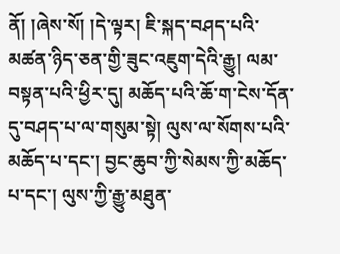ནོ། །ཞེས་སོ། །དེ་ལྟར། ཇི་སྐད་བཤད་པའི་མཚན་ཉིད་ཅན་གྱི་ཟུང་འཇུག་དེའི་རྒྱུ། ལམ་བསྟན་པའི་ཕྱིར་དུ། མཆོད་པའི་ཆོ་ག་ངེས་དོན་དུ་བཤད་པ་ལ་གསུམ་སྟེ། ལུས་ལ་སོགས་པའི་མཆོད་པ་དང་། བྱང་ཆུབ་ཀྱི་སེམས་ཀྱི་མཆོད་པ་དང་། ལུས་ཀྱི་རྒྱུ་མཐུན་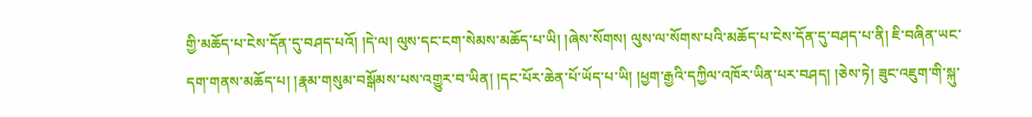གྱི་མཆོད་པ་ངེས་དོན་དུ་བཤད་པའོ། །དེ་ལ། ལུས་དང་ངག་སེམས་མཆོད་པ་ཡི། །ཞེས་སོགས། ལུས་ལ་སོགས་པའི་མཆོད་པ་ངེས་དོན་དུ་བཤད་པ་ནི། ཇི་བཞིན་ཡང་དག་གནས་མཆོད་པ། །རྣམ་གསུམ་བསྒོམས་པས་འགྱུར་བ་ཡིན། །དང་པོར་ཆེན་པོ་ཡོད་པ་ཡི། །ཕྱག་རྒྱའི་དཀྱིལ་འཁོར་ཡིན་པར་བཤད། །ཅེས་ཏེ། ཟུང་འཇུག་གི་སྐུ་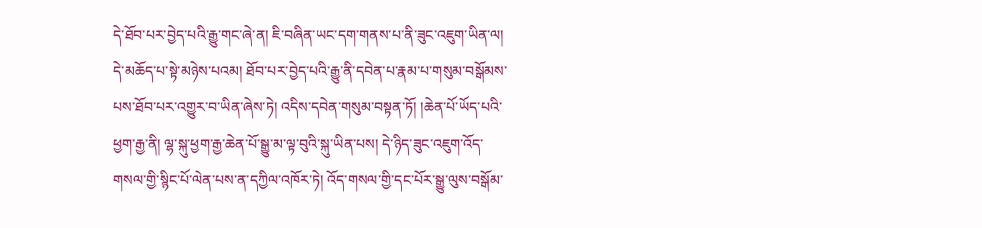དེ་ཐོབ་པར་བྱེད་པའི་རྒྱུ་གང་ཞེ་ན། ཇི་བཞིན་ཡང་དག་གནས་པ་ནི་ཟུང་འཇུག་ཡིན་ལ། དེ་མཆོད་པ་སྟེ་མཉེས་པའམ། ཐོབ་པར་བྱེད་པའི་རྒྱུ་ནི་དབེན་པ་རྣམ་པ་གསུམ་བསྒོམས་པས་ཐོབ་པར་འགྱུར་བ་ཡིན་ཞེས་ཏེ། འདིས་དབེན་གསུམ་བསྟན་ཏོ། །ཆེན་པོ་ཡོད་པའི་ཕྱག་རྒྱ་ནི། ལྷ་སྐུ་ཕྱག་རྒྱ་ཆེན་པོ་སྒྱུ་མ་ལྟ་བུའི་སྐུ་ཡིན་པས། དེ་ཉིད་ཟུང་འཇུག་འོད་གསལ་གྱི་སྙིང་པོ་ལེན་པས་ན་དཀྱིལ་འཁོར་ཏེ། འོད་གསལ་གྱི་དང་པོར་སྒྱུ་ལུས་བསྒོམ་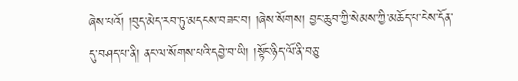ཞེས་པའོ། །བུད་མེད་རབ་ཏུ་མདངས་བཟང་བ། །ཞེས་སོགས། བྱང་ཆུབ་ཀྱི་སེམས་ཀྱི་མཆོད་པ་ངེས་དོན་དུ་བཤད་པ་ནི། ནང་ལ་སོགས་པའི་དབྱེ་བ་ཡི། །སྟོང་ཉིད་ལོ་ནི་བཅུ་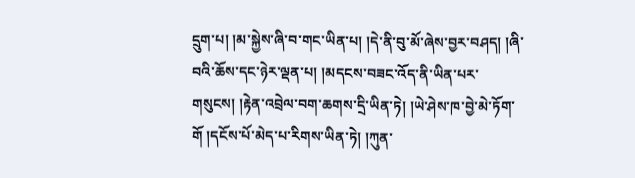དྲུག་པ། །མ་སྐྱེས་ཞི་བ་གང་ཡིན་པ། །དེ་ནི་བུ་མོ་ཞེས་བྱར་བཤད། །ཞི་བའི་ཆོས་དང་ཉེར་ལྡན་པ། །མདངས་བཟང་འོད་ནི་ཡིན་པར་གསུངས། །རྟེན་འབྲེལ་བག་ཆགས་དྲི་ཡིན་ཏེ། །ཡེ་ཤེས་ཁ་བྱེ་མེ་ཏོག་གོ །དངོས་པོ་མེད་པ་རིགས་ཡིན་ཏེ། །ཀུན་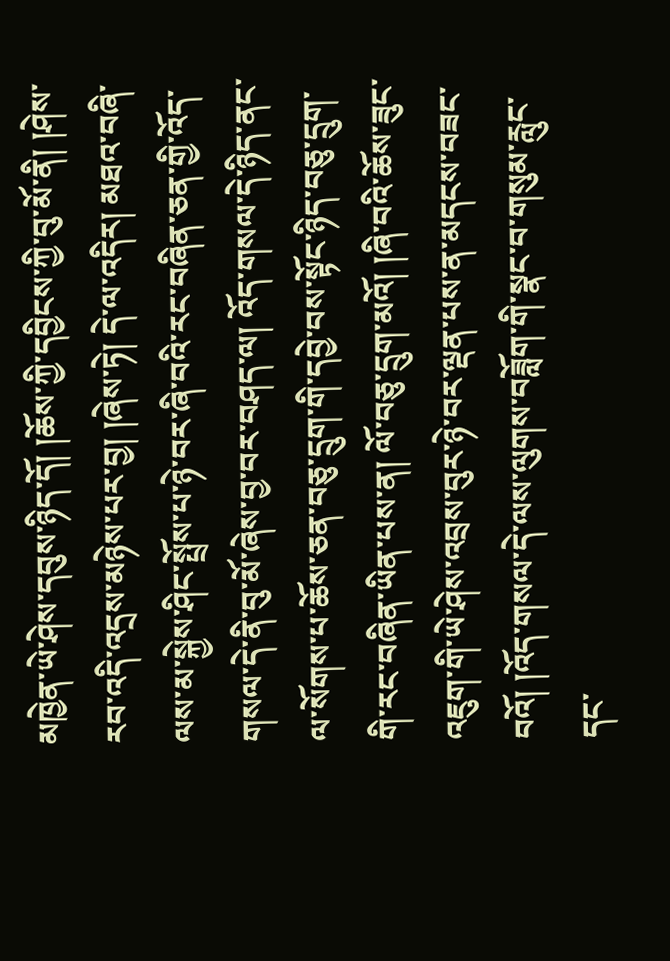མཁྱེན་ཡེ་ཤེས་དབུས་ཉིད་དོ། །ཆོས་ཀྱི་དབྱིངས་ཀྱི་བུ་མོ་ནི། །ཤེས་རབ་འདི་འདྲས་མཉེས་པར་བྱ། །ཞེས་ཏེ། དེ་ལ་འདིར། མཐའ་བཞི་ལས་མ་སྐྱེས་ཤིང་སྤྲོས་པ་ཉེ་བར་ཞི་བའི་རང་བཞིན་ཅན་གྱི་འོད་གསལ་དེ་ནི་བུ་མོ་ཞེས་བྱ་བར་བཤད་ལ། འོད་གསལ་དེ་ཉིད་ནང་ལ་སོགས་པ་ཆོས་ཅན་བཅུ་དྲུག་གི་དབྱེ་བས་སྟོང་ཉིད་བཅུ་དྲུག་གི་རང་བཞིན་ཡིན་པས་ན། ལོ་བཅུ་དྲུག་མའོ། །ཞི་བའི་ཆོས་ཟུང་འཇུག་གི་ཡེ་ཤེས་འབྲས་བུར་ཉེ་བར་ལྡན་པས་ན་མདངས་བཟང་བའོ། །འོད་གསལ་དེ་ལས་ལུགས་བཟློག་གི་སྣང་བ་གསུམ་རླུང་དང་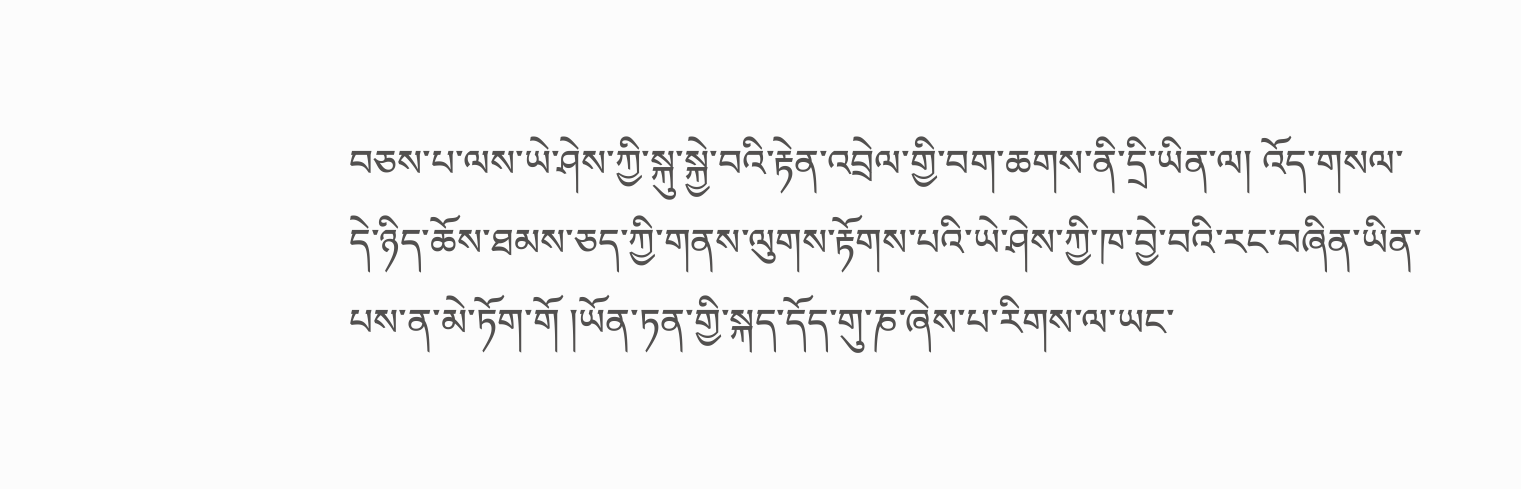བཅས་པ་ལས་ཡེ་ཤེས་ཀྱི་སྐུ་སྐྱེ་བའི་རྟེན་འབྲེལ་གྱི་བག་ཆགས་ནི་དྲི་ཡིན་ལ། འོད་གསལ་དེ་ཉིད་ཆོས་ཐམས་ཅད་ཀྱི་གནས་ལུགས་རྟོགས་པའི་ཡེ་ཤེས་ཀྱི་ཁ་བྱེ་བའི་རང་བཞིན་ཡིན་པས་ན་མེ་ཏོག་གོ །ཡོན་ཏན་གྱི་སྐད་དོད་གུ་ཎ་ཞེས་པ་རིགས་ལ་ཡང་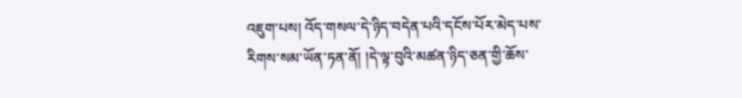འཇུག་པས། འོད་གསལ་དེ་ཉིད་བདེན་པའི་དངོས་པོར་མེད་པས་རིགས་སམ་ཡོན་ཏན་ནོ། །དེ་ལྟ་བུའི་མཚན་ཉིད་ཅན་གྱི་ཆོས་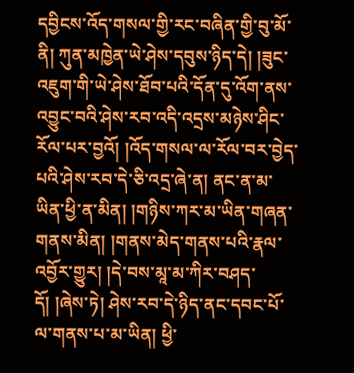དབྱིངས་འོད་གསལ་གྱི་རང་བཞིན་གྱི་བུ་མོ་ནི། ཀུན་མཁྱེན་ཡེ་ཤེས་དབུས་ཉིད་དེ། །ཟུང་འཇུག་གི་ཡེ་ཤེས་ཐོབ་པའི་དོན་དུ་འོག་ནས་འབྱུང་བའི་ཤེས་རབ་འདི་འདྲས་མཉེས་ཤིང་རོལ་པར་བྱའོ། །འོད་གསལ་ལ་རོལ་བར་བྱེད་པའི་ཤེས་རབ་དེ་ཅི་འདྲ་ཞེ་ན། ནང་ན་མ་ཡིན་ཕྱི་ན་མིན། །གཉིས་ཀར་མ་ཡིན་གཞན་གནས་མིན། །གནས་མེད་གནས་པའི་རྣལ་འབྱོར་གྱུར། །དེ་བས་མཱ་མ་ཀིར་བཤད་དོ། །ཞེས་ཏེ། ཤེས་རབ་དེ་ཉིད་ནང་དབང་པོ་ལ་གནས་པ་མ་ཡིན། ཕྱི་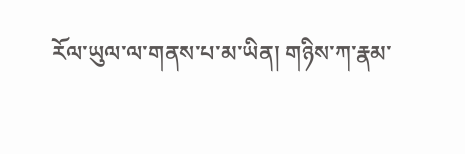རོལ་ཡུལ་ལ་གནས་པ་མ་ཡིན། གཉིས་ཀ་རྣམ་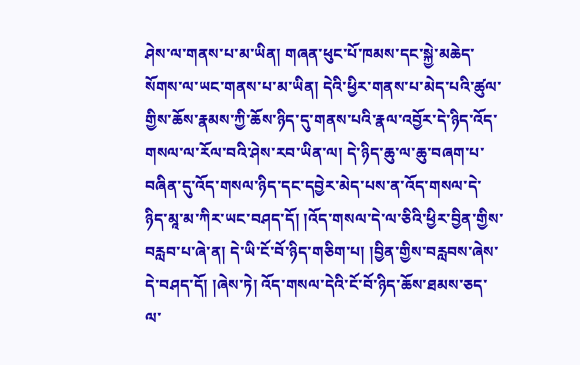ཤེས་ལ་གནས་པ་མ་ཡིན། གཞན་ཕུང་པོ་ཁམས་དང་སྐྱེ་མཆེད་སོགས་ལ་ཡང་གནས་པ་མ་ཡིན། དེའི་ཕྱིར་གནས་པ་མེད་པའི་ཚུལ་གྱིས་ཆོས་རྣམས་ཀྱི་ཆོས་ཉིད་དུ་གནས་པའི་རྣལ་འབྱོར་དེ་ཉིད་འོད་གསལ་ལ་རོལ་བའི་ཤེས་རབ་ཡིན་ལ། དེ་ཉིད་ཆུ་ལ་ཆུ་བཞག་པ་བཞིན་དུ་འོད་གསལ་ཉིད་དང་དབྱེར་མེད་པས་ན་འོད་གསལ་དེ་ཉིད་མཱ་མ་ཀིར་ཡང་བཤད་དོ། །འོད་གསལ་དེ་ལ་ཅིའི་ཕྱིར་བྱིན་གྱིས་བརླབ་པ་ཞེ་ན། དེ་ཡི་ངོ་བོ་ཉིད་གཅིག་པ། །བྱིན་གྱིས་བརླབས་ཞེས་དེ་བཤད་དོ། །ཞེས་ཏེ། འོད་གསལ་དེའི་ངོ་བོ་ཉིད་ཆོས་ཐམས་ཅད་ལ་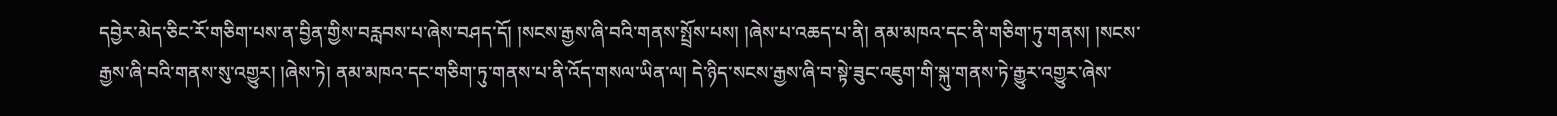དབྱེར་མེད་ཅིང་རོ་གཅིག་པས་ན་བྱིན་གྱིས་བརླབས་པ་ཞེས་བཤད་དོ། །སངས་རྒྱས་ཞི་བའི་གནས་སྤྲོས་པས། །ཞེས་པ་འཆད་པ་ནི། ནམ་མཁའ་དང་ནི་གཅིག་ཏུ་གནས། །སངས་རྒྱས་ཞི་བའི་གནས་སུ་འགྱུར། །ཞེས་ཏེ། ནམ་མཁའ་དང་གཅིག་ཏུ་གནས་པ་ནི་འོད་གསལ་ཡིན་ལ། དེ་ཉིད་སངས་རྒྱས་ཞི་བ་སྟེ་ཟུང་འཇུག་གི་སྐུ་གནས་ཏེ་རྒྱུར་འགྱུར་ཞེས་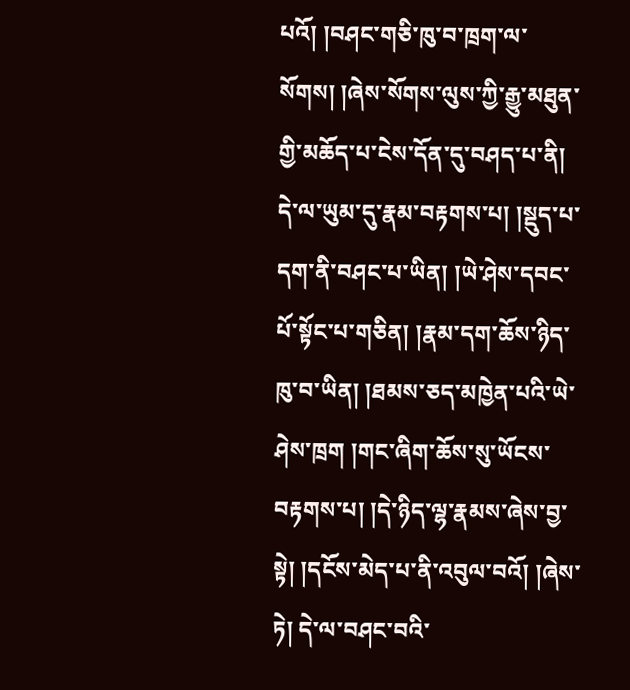པའོ། །བཤང་གཅི་ཁུ་བ་ཁྲག་ལ་སོགས། །ཞེས་སོགས་ལུས་ཀྱི་རྒྱུ་མཐུན་གྱི་མཆོད་པ་ངེས་དོན་དུ་བཤད་པ་ནི། དེ་ལ་ཡུམ་དུ་རྣམ་བརྟགས་པ། །སྡུད་པ་དག་ནི་བཤང་པ་ཡིན། །ཡེ་ཤེས་དབང་པོ་སྟོང་པ་གཅིན། །རྣམ་དག་ཆོས་ཉིད་ཁུ་བ་ཡིན། །ཐམས་ཅད་མཁྱེན་པའི་ཡེ་ཤེས་ཁྲག །གང་ཞིག་ཆོས་སུ་ཡོངས་བརྟགས་པ། །དེ་ཉིད་ལྷ་རྣམས་ཞེས་བྱ་སྟེ། །དངོས་མེད་པ་ནི་འབུལ་བའོ། །ཞེས་ཏེ། དེ་ལ་བཤང་བའི་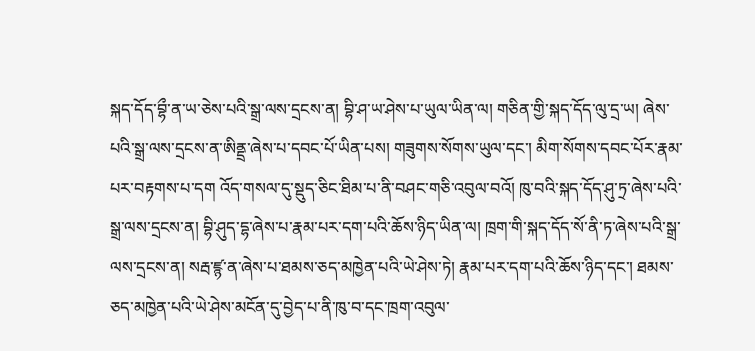སྐད་དོད་བྷྀ་ན་ཡ་ཅེས་པའི་སྒྲ་ལས་དྲངས་ན། བྷི་ཤ་ཡ་ཤེས་པ་ཡུལ་ཡིན་ལ། གཅིན་གྱི་སྐད་དོད་ལུ་དྲ་ཡ། ཞེས་པའི་སྒྲ་ལས་དྲངས་ན་ཨིནྡྲ་ཞེས་པ་དབང་པོ་ཡིན་པས། གཟུགས་སོགས་ཡུལ་དང་། མིག་སོགས་དབང་པོར་རྣམ་པར་བརྟགས་པ་དག འོད་གསལ་དུ་སྡུད་ཅིང་ཐིམ་པ་ནི་བཤང་གཅི་འབུལ་བའོ། ཁུ་བའི་སྐད་དོད་ཤུ་ཏྲ་ཞེས་པའི་སྒྲ་ལས་དྲངས་ན། བྷི་ཤུད་དྷ་ཞེས་པ་རྣམ་པར་དག་པའི་ཆོས་ཉིད་ཡིན་ལ། ཁྲག་གི་སྐད་དོད་སོ་ནི་ཏ་ཞེས་པའི་སྒྲ་ལས་དྲངས་ན། སརྦ་ཛྙ་ན་ཞེས་པ་ཐམས་ཅད་མཁྱེན་པའི་ཡེ་ཤེས་ཏེ། རྣམ་པར་དག་པའི་ཆོས་ཉིད་དང་། ཐམས་ཅད་མཁྱེན་པའི་ཡེ་ཤེས་མངོན་དུ་བྱེད་པ་ནི་ཁུ་བ་དང་ཁྲག་འབུལ་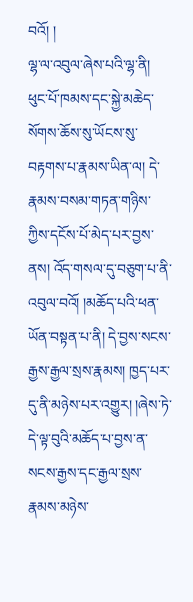བའོ། །
ལྷ་ལ་འབུལ་ཞེས་པའི་ལྷ་ནི། ཕུང་པོ་ཁམས་དང་སྐྱེ་མཆེད་སོགས་ཆོས་སུ་ཡོངས་སུ་བརྟགས་པ་རྣམས་ཡིན་ལ། དེ་རྣམས་བསམ་གཏན་གཉིས་ཀྱིས་དངོས་པོ་མེད་པར་བྱས་ནས། འོད་གསལ་དུ་བཅུག་པ་ནི་འབུལ་བའོ། །མཆོད་པའི་ཕན་ཡོན་བསྟན་པ་ནི། དེ་བྱས་སངས་རྒྱས་རྒྱལ་སྲས་རྣམས། ཁྱད་པར་དུ་ནི་མཉེས་པར་འགྱུར། །ཞེས་ཏེ་དེ་ལྟ་བུའི་མཆོད་པ་བྱས་ན་སངས་རྒྱས་དང་རྒྱལ་སྲས་རྣམས་མཉེས་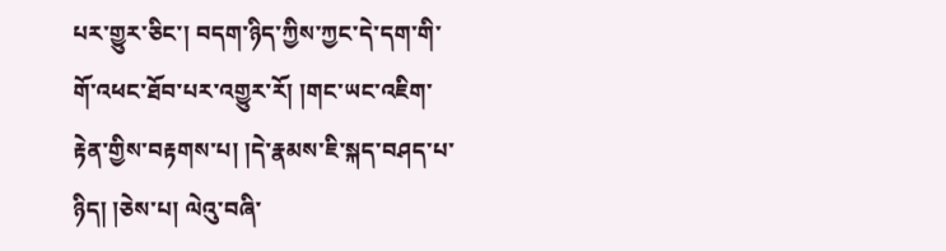པར་གྱུར་ཅིང་། བདག་ཉིད་ཀྱིས་ཀྱང་དེ་དག་གི་གོ་འཕང་ཐོབ་པར་འགྱུར་རོ། །གང་ཡང་འཇིག་རྟེན་གྱིས་བརྟགས་པ། །དེ་རྣམས་ཇི་སྐད་བཤད་པ་ཉིད། །ཅེས་པ། ལེའུ་བཞི་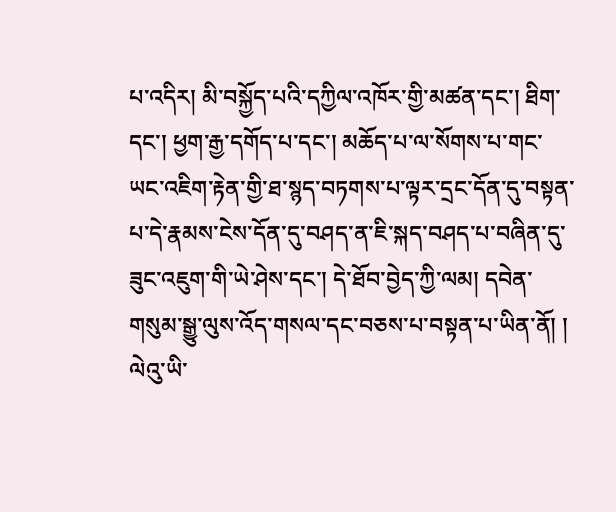པ་འདིར། མི་བསྐྱོད་པའི་དཀྱིལ་འཁོར་གྱི་མཚན་དང་། ཐིག་དང་། ཕྱག་རྒྱ་དགོད་པ་དང་། མཆོད་པ་ལ་སོགས་པ་གང་ཡང་འཇིག་རྟེན་གྱི་ཐ་སྙད་བཏགས་པ་ལྟར་དྲང་དོན་དུ་བསྟན་པ་དེ་རྣམས་ངེས་དོན་དུ་བཤད་ན་ཇི་སྐད་བཤད་པ་བཞིན་དུ་ཟུང་འཇུག་གི་ཡེ་ཤེས་དང་། དེ་ཐོབ་བྱེད་ཀྱི་ལམ། དབེན་གསུམ་སྒྱུ་ལུས་འོད་གསལ་དང་བཅས་པ་བསྟན་པ་ཡིན་ནོ། །
ལེའུ་ཡི་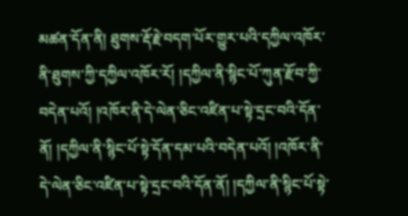མཚན་དོན་ནི། ཐུགས་རྡོ་རྗེ་བདག་པོར་གྱུར་པའི་དཀྱིལ་འཁོར་ནི་ཐུགས་ཀྱི་དཀྱིལ་འཁོར་རོ། །དཀྱིལ་ནི་སྙིང་པོ་ཀུན་རྫོབ་ཀྱི་བདེན་པའོ། །འཁོར་ནི་དེ་ལེན་ཅིང་འཛིན་པ་སྟེ་དྲང་བའི་དོན་ནོ། །དཀྱིལ་ནི་སྙིང་པོ་སྟེ་དོན་དམ་པའི་བདེན་པའོ། །འཁོར་ནི་དེ་ལེན་ཅིང་འཛིན་པ་སྟེ་དྲང་བའི་དོན་ནོ། །དཀྱིལ་ནི་སྙིང་པོ་སྟེ་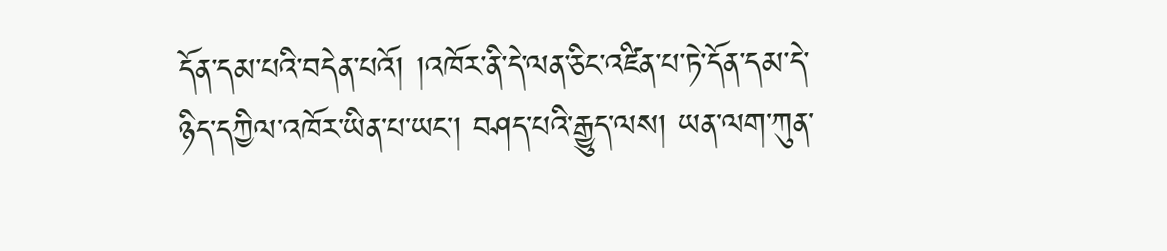དོན་དམ་པའི་བདེན་པའོ། །འཁོར་ནི་དེ་ལན་ཅིང་འཛིན་པ་ཏེ་དོན་དམ་དེ་ཉིད་དཀྱིལ་འཁོར་ཡིན་པ་ཡང་། བཤད་པའི་རྒྱུད་ལས། ཡན་ལག་ཀུན་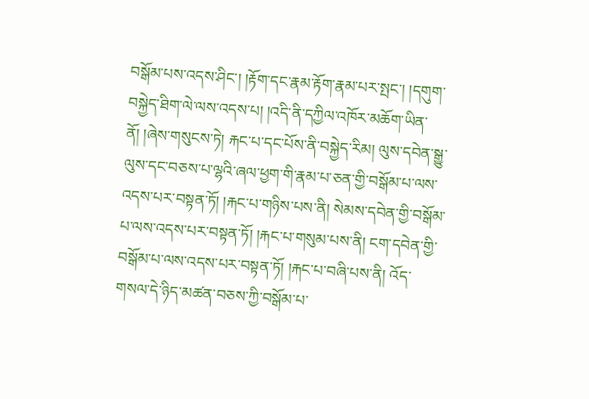བསྒོམ་པས་འདས་ཤིང་། །རྟོག་དང་རྣམ་རྟོག་རྣམ་པར་སྤང་། །དགུག་བསྐྱེད་ཐིག་ལེ་ལས་འདས་པ། །འདི་ནི་དཀྱིལ་འཁོར་མཆོག་ཡིན་ནོ། །ཞེས་གསུངས་ཏེ། རྐང་པ་དང་པོས་ནི་བསྐྱེད་རིམ། ལུས་དབེན་སྒྱུ་ལུས་དང་བཅས་པ་ལྷའི་ཞལ་ཕྱག་གི་རྣམ་པ་ཅན་གྱི་བསྒོམ་པ་ལས་འདས་པར་བསྟན་ཏོ། །རྐང་པ་གཉིས་པས་ནི། སེམས་དབེན་གྱི་བསྒོམ་པ་ལས་འདས་པར་བསྟན་ཏོ། །རྐང་པ་གསུམ་པས་ནི། ངག་དབེན་གྱི་བསྒོམ་པ་ལས་འདས་པར་བསྟན་ཏོ། །རྐང་པ་བཞི་པས་ནི། འོད་གསལ་དེ་ཉིད་མཚན་བཅས་ཀྱི་བསྒོམ་པ་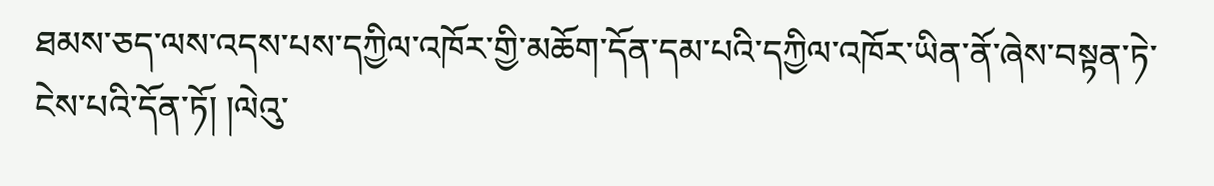ཐམས་ཅད་ལས་འདས་པས་དཀྱིལ་འཁོར་གྱི་མཆོག་དོན་དམ་པའི་དཀྱིལ་འཁོར་ཡིན་ནོ་ཞེས་བསྟན་ཏེ་ངེས་པའི་དོན་ཏོ། །ལེའུ་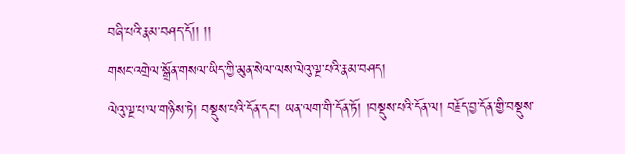བཞི་པའི་རྣམ་བཤད་དོ།། །།
གསང་འགྲེལ་སྒྲོན་གསལ་ཡིད་ཀྱི་མུན་སེལ་ལས་ལེའུ་ལྔ་པའི་རྣམ་བཤད།
ལེའུ་ལྔ་པ་ལ་གཉིས་ཏེ། བསྡུས་པའི་དོན་དང་། ཡན་ལག་གི་དོན་ཏོ། །བསྡུས་པའི་དོན་ལ། བརྗོད་བྱ་དོན་གྱི་བསྡུས་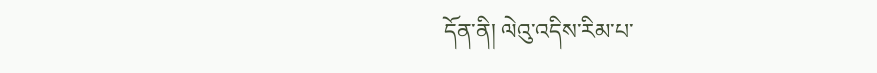དོན་ནི། ལེའུ་འདིས་རིམ་པ་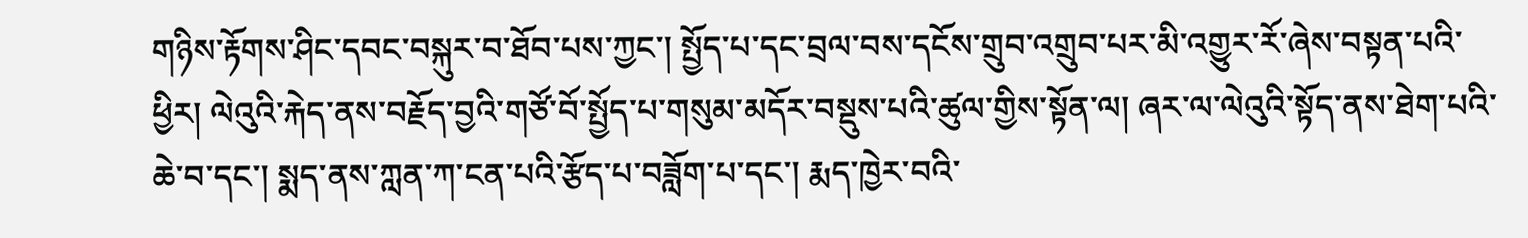གཉིས་རྟོགས་ཤིང་དབང་བསྐུར་བ་ཐོབ་པས་ཀྱང་། སྤྱོད་པ་དང་བྲལ་བས་དངོས་གྲུབ་འགྲུབ་པར་མི་འགྱུར་རོ་ཞེས་བསྟན་པའི་ཕྱིར། ལེའུའི་རྐེད་ནས་བརྗོད་བྱའི་གཙོ་བོ་སྤྱོད་པ་གསུམ་མདོར་བསྡུས་པའི་ཚུལ་གྱིས་སྟོན་ལ། ཞར་ལ་ལེའུའི་སྟོད་ནས་ཐེག་པའི་ཆེ་བ་དང་། སྨད་ནས་ཀླན་ཀ་ངན་པའི་རྩོད་པ་བཟློག་པ་དང་། རྨད་ཁྱེར་བའི་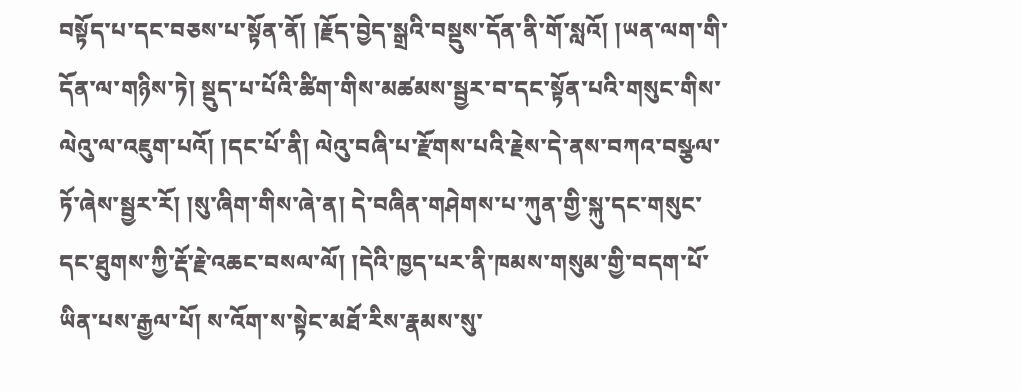བསྟོད་པ་དང་བཅས་པ་སྟོན་ནོ། །རྗོད་བྱེད་སྒྲའི་བསྡུས་དོན་ནི་གོ་སླའོ། །ཡན་ལག་གི་དོན་ལ་གཉིས་ཏེ། སྡུད་པ་པོའི་ཚིག་གིས་མཚམས་སྦྱར་བ་དང་སྟོན་པའི་གསུང་གིས་ལེའུ་ལ་འཇུག་པའོ། །དང་པོ་ནི། ལེའུ་བཞི་པ་རྫོགས་པའི་རྗེས་དེ་ནས་བཀའ་བསྩལ་ཏོ་ཞེས་སྦྱར་རོ། །སུ་ཞིག་གིས་ཞེ་ན། དེ་བཞིན་གཤེགས་པ་ཀུན་གྱི་སྐུ་དང་གསུང་དང་ཐུགས་ཀྱི་རྡོ་རྗེ་འཆང་བསལ་ལོ། །དེའི་ཁྱད་པར་ནི་ཁམས་གསུམ་གྱི་བདག་པོ་ཡིན་པས་རྒྱལ་པོ། ས་འོག་ས་སྟེང་མཐོ་རིས་རྣམས་སུ་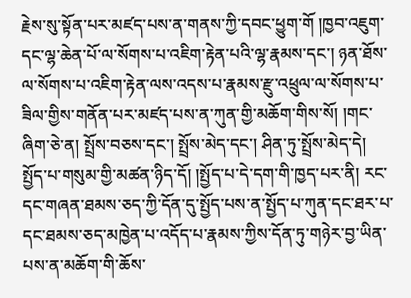རྗེས་སུ་སྟོན་པར་མཛད་པས་ན་གནས་ཀྱི་དབང་ཕྱུག་གོ །ཁྱབ་འཇུག་དང་ལྷ་ཆེན་པོ་ལ་སོགས་པ་འཇིག་རྟེན་པའི་ལྷ་རྣམས་དང་། ཉན་ཐོས་ལ་སོགས་པ་འཇིག་རྟེན་ལས་འདས་པ་རྣམས་རྫུ་འཕྲུལ་ལ་སོགས་པ་ཟིལ་གྱིས་གནོན་པར་མཛད་པས་ན་ཀུན་གྱི་མཆོག་གིས་སོ། །གང་ཞིག་ཅེ་ན། སྤྲོས་བཅས་དང་། སྤྲོས་མེད་དང་། ཤིན་ཏུ་སྤྲོས་མེད་དེ། སྤྱོད་པ་གསུམ་གྱི་མཚན་ཉིད་དོ། །སྤྱོད་པ་དེ་དག་གི་ཁྱད་པར་ནི། རང་དང་གཞན་ཐམས་ཅད་ཀྱི་དོན་དུ་སྤྱོད་པས་ན་སྤྱོད་པ་ཀུན་དང་ཐར་པ་དང་ཐམས་ཅད་མཁྱེན་པ་འདོད་པ་རྣམས་ཀྱིས་དོན་ཏུ་གཉེར་བྱ་ཡིན་པས་ན་མཆོག་གི་ཆོས་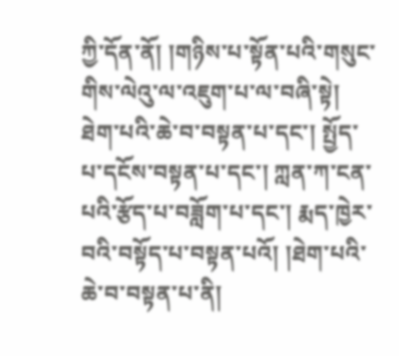ཀྱི་དོན་ནོ། །གཉིས་པ་སྟོན་པའི་གསུང་གིས་ལེའུ་ལ་འཇུག་པ་ལ་བཞི་སྟེ། ཐེག་པའི་ཆེ་བ་བསྟན་པ་དང་། སྤྱོད་པ་དངོས་བསྟན་པ་དང་། ཀླན་ཀ་ངན་པའི་རྩོད་པ་བཟློག་པ་དང་། རྨད་ཁྱེར་བའི་བསྟོད་པ་བསྟན་པའོ། །ཐེག་པའི་ཆེ་བ་བསྟན་པ་ནི།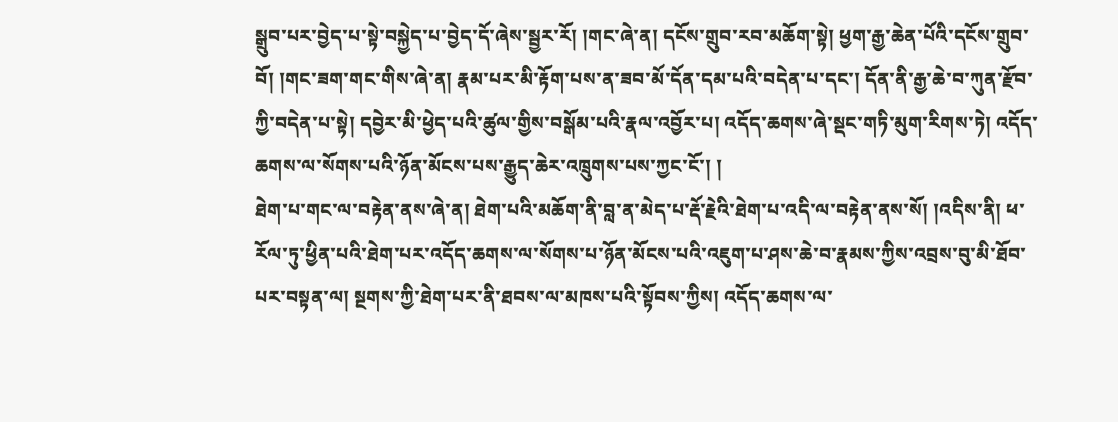སྒྲུབ་པར་བྱེད་པ་སྟེ་བསྐྱེད་པ་བྱེད་དོ་ཞེས་སྦྱར་རོ། །གང་ཞེ་ན། དངོས་གྲུབ་རབ་མཆོག་སྟེ། ཕྱག་རྒྱ་ཆེན་པོའི་དངོས་གྲུབ་བོ། །གང་ཟག་གང་གིས་ཞེ་ན། རྣམ་པར་མི་རྟོག་པས་ན་ཟབ་མོ་དོན་དམ་པའི་བདེན་པ་དང་། དོན་ནི་རྒྱ་ཆེ་བ་ཀུན་རྫོབ་ཀྱི་བདེན་པ་སྟེ། དབྱེར་མི་ཕྱེད་པའི་ཚུལ་གྱིས་བསྒོམ་པའི་རྣལ་འབྱོར་པ། འདོད་ཆགས་ཞེ་སྡང་གཏི་མུག་རིགས་ཏེ། འདོད་ཆགས་ལ་སོགས་པའི་ཉོན་མོངས་པས་རྒྱུད་ཆེར་འཁྲུགས་པས་ཀྱང་ངོ་། །
ཐེག་པ་གང་ལ་བརྟེན་ནས་ཞེ་ན། ཐེག་པའི་མཆོག་ནི་བླ་ན་མེད་པ་རྡོ་རྗེའི་ཐེག་པ་འདི་ལ་བརྟེན་ནས་སོ། །འདིས་ནི། ཕ་རོལ་ཏུ་ཕྱིན་པའི་ཐེག་པར་འདོད་ཆགས་ལ་སོགས་པ་ཉོན་མོངས་པའི་འཇུག་པ་ཤས་ཆེ་བ་རྣམས་ཀྱིས་འབྲས་བུ་མི་ཐོབ་པར་བསྟན་ལ། སྔགས་ཀྱི་ཐེག་པར་ནི་ཐབས་ལ་མཁས་པའི་སྟོབས་ཀྱིས། འདོད་ཆགས་ལ་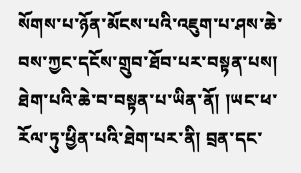སོགས་པ་ཉོན་མོངས་པའི་འཇུག་པ་ཤས་ཆེ་བས་ཀྱང་དངོས་གྲུབ་ཐོབ་པར་བསྟན་པས། ཐེག་པའི་ཆེ་བ་བསྟན་པ་ཡིན་ནོ། །ཡང་ཕ་རོལ་ཏུ་ཕྱིན་པའི་ཐེག་པར་ནི། བྲན་དང་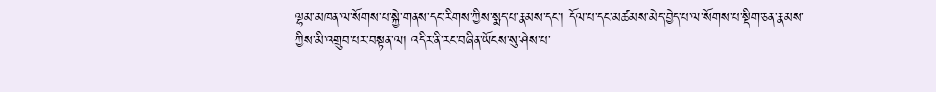ལྷམ་མཁན་ལ་སོགས་པ་སྐྱེ་གནས་དང་རིགས་ཀྱིས་སྨད་པ་རྣམས་དང་། དོལ་པ་དང་མཚམས་མེད་བྱེད་པ་ལ་སོགས་པ་སྡིག་ཅན་རྣམས་ཀྱིས་མི་འགྲུབ་པར་བསྟན་ལ། འདིར་ནི་རང་བཞིན་ཡོངས་སུ་ཤེས་པ་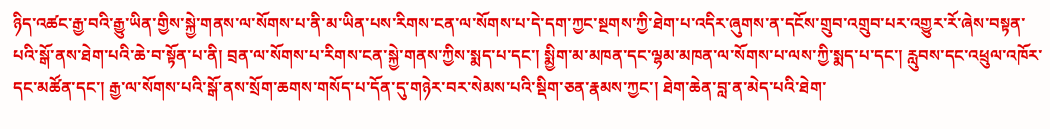ཉིད་འཚང་རྒྱ་བའི་རྒྱུ་ཡིན་གྱིས་སྐྱེ་གནས་ལ་སོགས་པ་ནི་མ་ཡིན་པས་རིགས་ངན་ལ་སོགས་པ་དེ་དག་ཀྱང་སྔགས་ཀྱི་ཐེག་པ་འདིར་ཞུགས་ན་དངོས་གྲུབ་འགྲུབ་པར་འགྱུར་རོ་ཞེས་བསྟན་པའི་སྒོ་ནས་ཐེག་པའི་ཆེ་བ་སྟོན་པ་ནི། བྲན་ལ་སོགས་པ་རིགས་ངན་སྐྱེ་གནས་ཀྱིས་སྨད་པ་དང་། སྨྱིག་མ་མཁན་དང་ལྷམ་མཁན་ལ་སོགས་པ་ལས་ཀྱི་སྨད་པ་དང་། རླུབས་དང་འཕྲུལ་འཁོར་དང་མཚོན་དང་། རྒྱ་ལ་སོགས་པའི་སྒོ་ནས་སྲོག་ཆགས་གསོད་པ་དོན་དུ་གཉེར་བར་སེམས་པའི་སྡིག་ཅན་རྣམས་ཀྱང་། ཐེག་ཆེན་བླ་ན་མེད་པའི་ཐེག་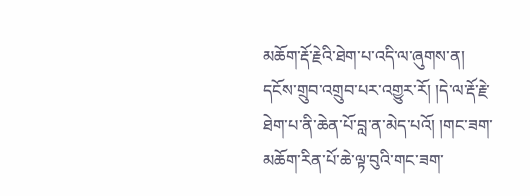མཆོག་རྡོ་རྗེའི་ཐེག་པ་འདི་ལ་ཞུགས་ན། དངོས་གྲུབ་འགྲུབ་པར་འགྱུར་རོ། །དེ་ལ་རྡོ་རྗེ་ཐེག་པ་ནི་ཆེན་པོ་བླ་ན་མེད་པའོ། །གང་ཟག་མཆོག་རིན་པོ་ཆེ་ལྟ་བུའི་གང་ཟག་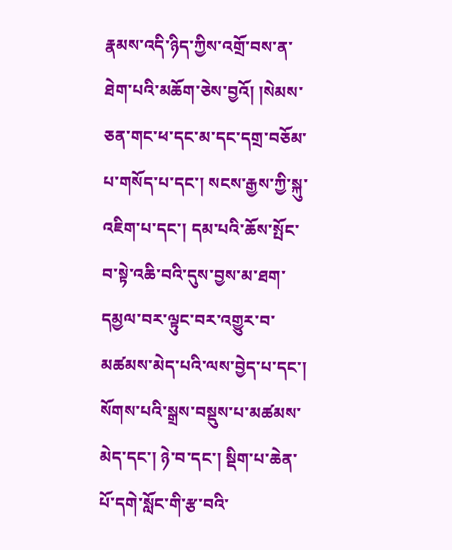རྣམས་འདི་ཉིད་ཀྱིས་འགྲོ་བས་ན་ཐེག་པའི་མཆོག་ཅེས་བྱའོ། །སེམས་ཅན་གང་ཕ་དང་མ་དང་དགྲ་བཅོམ་པ་གསོད་པ་དང་། སངས་རྒྱས་ཀྱི་སྐུ་འཇིག་པ་དང་། དམ་པའི་ཆོས་སྤོང་བ་སྟེ་འཆི་བའི་དུས་བྱས་མ་ཐག་དམྱལ་བར་ལྟུང་བར་འགྱུར་བ་མཚམས་མེད་པའི་ལས་བྱེད་པ་དང་། སོགས་པའི་སྒྲས་བསྡུས་པ་མཚམས་མེད་དང་། ཉེ་བ་དང་། སྡིག་པ་ཆེན་པོ་དགེ་སློང་གི་རྩ་བའི་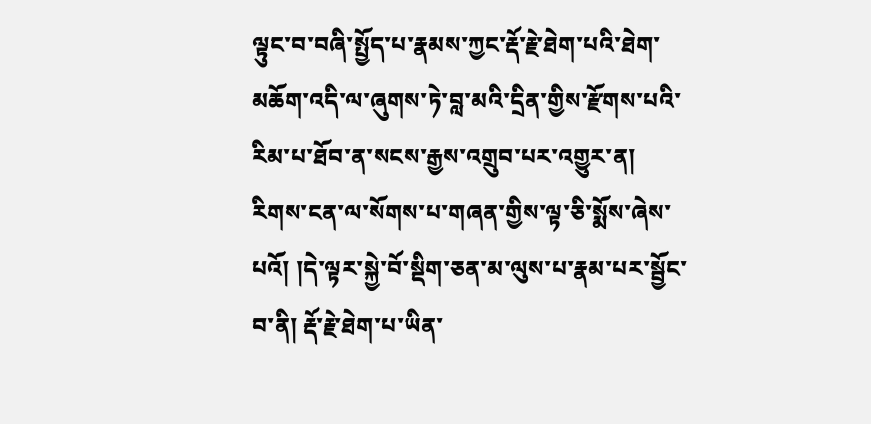ལྟུང་བ་བཞི་སྤྱོད་པ་རྣམས་ཀྱང་རྡོ་རྗེ་ཐེག་པའི་ཐེག་མཆོག་འདི་ལ་ཞུགས་ཏེ་བླ་མའི་དྲིན་གྱིས་རྫོགས་པའི་རིམ་པ་ཐོབ་ན་སངས་རྒྱས་འགྲུབ་པར་འགྱུར་ན། རིགས་ངན་ལ་སོགས་པ་གཞན་གྱིས་ལྟ་ཅི་སྨོས་ཞེས་པའོ། །དེ་ལྟར་སྐྱེ་བོ་སྡིག་ཅན་མ་ལུས་པ་རྣམ་པར་སྦྱོང་བ་ནི། རྡོ་རྗེ་ཐེག་པ་ཡིན་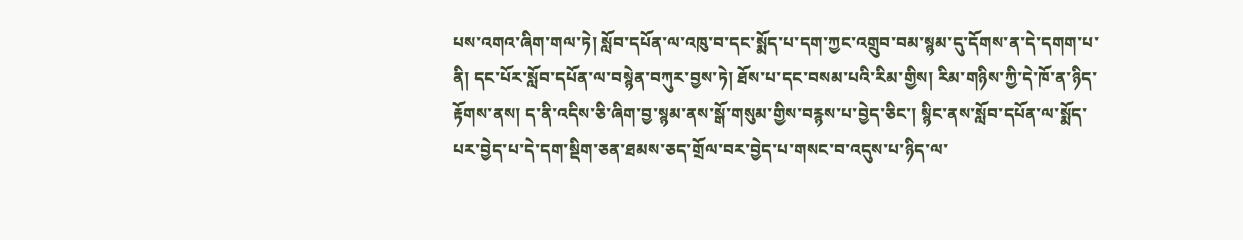པས་འགའ་ཞིག་གལ་ཏེ། སློབ་དཔོན་ལ་འཁུ་བ་དང་སྨོད་པ་དག་ཀྱང་འགྲུབ་བམ་སྙམ་དུ་དོགས་ན་དེ་དགག་པ་ནི། དང་པོར་སློབ་དཔོན་ལ་བསྙེན་བཀུར་བྱས་ཏེ། ཐོས་པ་དང་བསམ་པའི་རིམ་གྱིས། རིམ་གཉིས་ཀྱི་དེ་ཁོ་ན་ཉིད་རྟོགས་ནས། ད་ནི་འདིས་ཅི་ཞིག་བྱ་སྙམ་ནས་སྒོ་གསུམ་གྱིས་བརྙས་པ་བྱེད་ཅིང་། སྙིང་ནས་སློབ་དཔོན་ལ་སྨོད་པར་བྱེད་པ་དེ་དག་སྡིག་ཅན་ཐམས་ཅད་གྲོལ་བར་བྱེད་པ་གསང་བ་འདུས་པ་ཉིད་ལ་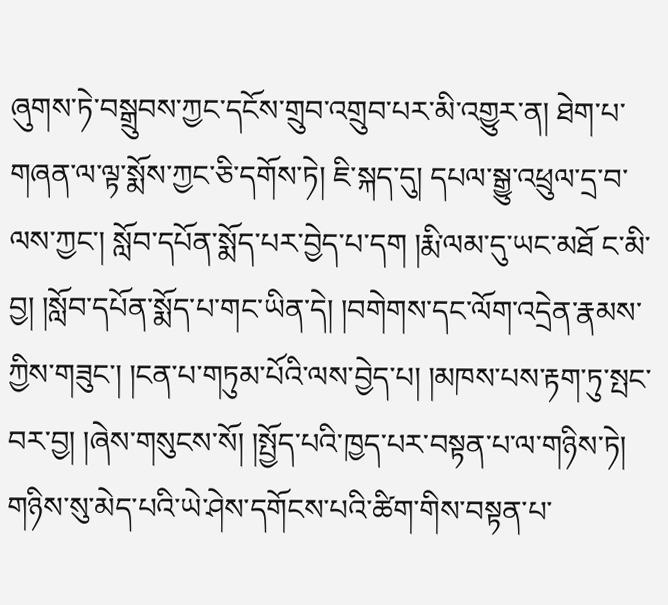ཞུགས་ཏེ་བསྒྲུབས་ཀྱང་དངོས་གྲུབ་འགྲུབ་པར་མི་འགྱུར་ན། ཐེག་པ་གཞན་ལ་ལྟ་སྨོས་ཀྱང་ཅི་དགོས་ཏེ། ཇི་སྐད་དུ། དཔལ་སྒྱུ་འཕྲུལ་དྲ་བ་ལས་ཀྱང་། སློབ་དཔོན་སྨོད་པར་བྱེད་པ་དག །རྨི་ལམ་དུ་ཡང་མཐོ ང་མི་བྱ། །སློབ་དཔོན་སྨོད་པ་གང་ཡིན་དེ། །བགེགས་དང་ལོག་འདྲེན་རྣམས་ཀྱིས་གཟུང་། །ངན་པ་གཏུམ་པོའི་ལས་བྱེད་པ། །མཁས་པས་རྟག་ཏུ་སྤང་བར་བྱ། །ཞེས་གསུངས་སོ། །སྤྱོད་པའི་ཁྱད་པར་བསྟན་པ་ལ་གཉིས་ཏེ། གཉིས་སུ་མེད་པའི་ཡེ་ཤེས་དགོངས་པའི་ཚིག་གིས་བསྟན་པ་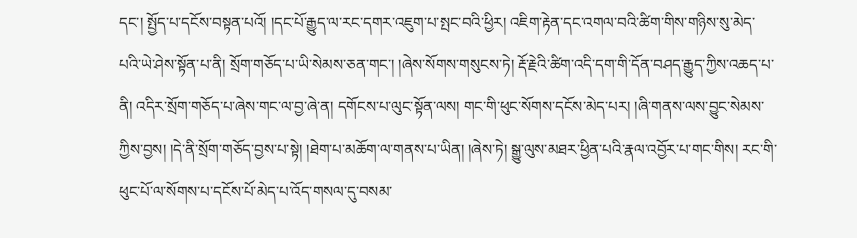དང་། སྤྱོད་པ་དངོས་བསྟན་པའོ། །དང་པོ་རྒྱུད་ལ་རང་དགར་འཇུག་པ་སྤང་བའི་ཕྱིར། འཇིག་རྟེན་དང་འགལ་བའི་ཚིག་གིས་གཉིས་སུ་མེད་པའི་ཡེ་ཤེས་སྟོན་པ་ནི། སྲོག་གཅོད་པ་ཡི་སེམས་ཅན་གང་། །ཞེས་སོགས་གསུངས་ཏེ། རྡོ་རྗེའི་ཚིག་འདི་དག་གི་དོན་བཤད་རྒྱུད་ཀྱིས་འཆད་པ་ནི། འདིར་སྲོག་གཅོད་པ་ཞེས་གང་ལ་བྱ་ཞེ་ན། དགོངས་པ་ལུང་སྟོན་ལས། གང་གི་ཕུང་སོགས་དངོས་མེད་པར། །ཞི་གནས་ལས་བྱུང་སེམས་ཀྱིས་བྱས། །དེ་ནི་སྲོག་གཅོད་བྱས་པ་སྟེ། །ཐེག་པ་མཆོག་ལ་གནས་པ་ཡིན། །ཞེས་ཏེ། སྒྱུ་ལུས་མཐར་ཕྱིན་པའི་རྣལ་འབྱོར་པ་གང་གིས། རང་གི་ཕུང་པོ་ལ་སོགས་པ་དངོས་པོ་མེད་པ་འོད་གསལ་དུ་བསམ་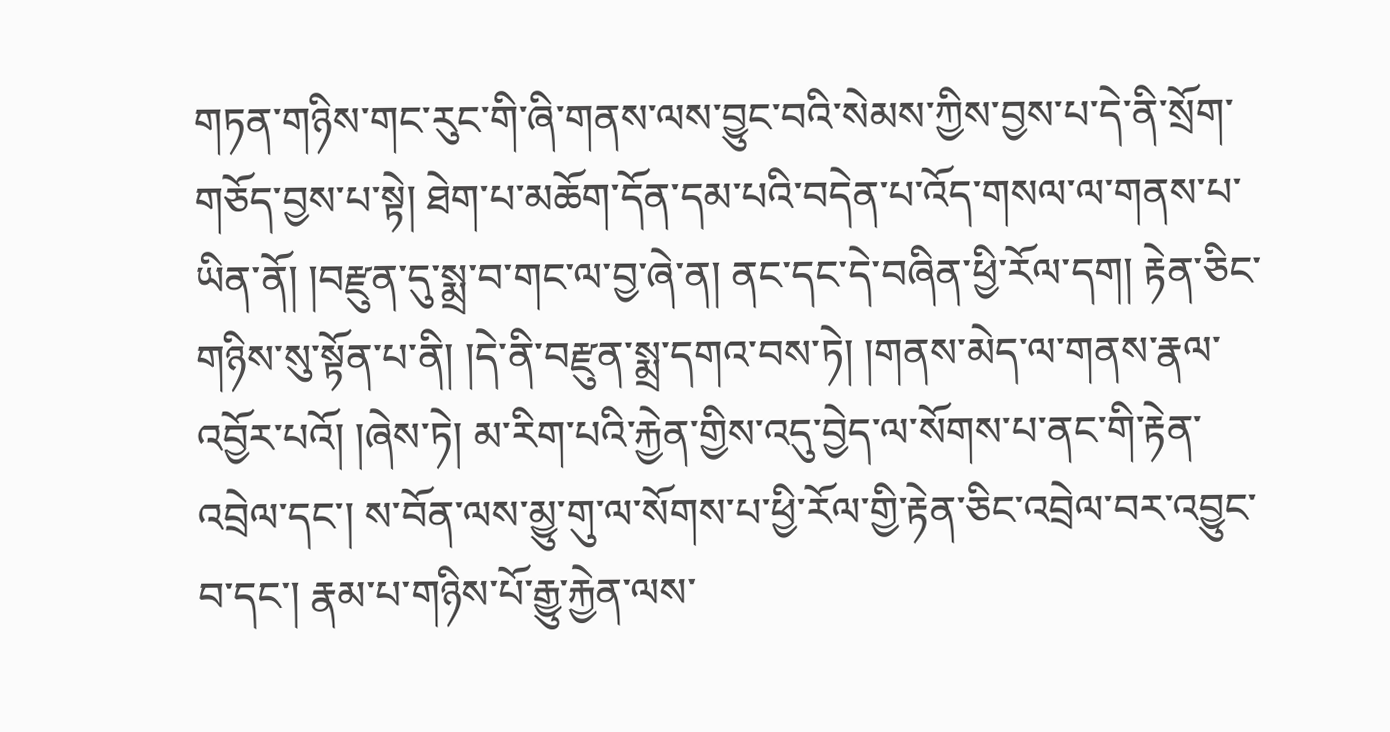གཏན་གཉིས་གང་རུང་གི་ཞི་གནས་ལས་བྱུང་བའི་སེམས་ཀྱིས་བྱས་པ་དེ་ནི་སྲོག་གཅོད་བྱས་པ་སྟེ། ཐེག་པ་མཆོག་དོན་དམ་པའི་བདེན་པ་འོད་གསལ་ལ་གནས་པ་ཡིན་ནོ། །བརྫུན་དུ་སྨྲ་བ་གང་ལ་བྱ་ཞེ་ན། ནང་དང་དེ་བཞིན་ཕྱི་རོལ་དག། རྟེན་ཅིང་གཉིས་སུ་སྟོན་པ་ནི། །དེ་ནི་བརྫུན་སྨྲ་དགའ་བས་ཏེ། །གནས་མེད་ལ་གནས་རྣལ་འབྱོར་པའོ། །ཞེས་ཏེ། མ་རིག་པའི་རྐྱེན་གྱིས་འདུ་བྱེད་ལ་སོགས་པ་ནང་གི་རྟེན་འབྲེལ་དང་། ས་བོན་ལས་མྱུ་གུ་ལ་སོགས་པ་ཕྱི་རོལ་གྱི་རྟེན་ཅིང་འབྲེལ་བར་འབྱུང་བ་དང་། རྣམ་པ་གཉིས་པོ་རྒྱུ་རྐྱེན་ལས་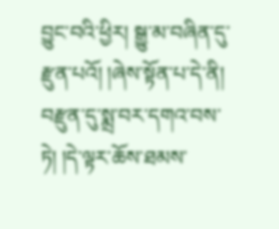བྱུང་བའི་ཕྱིར། སྒྱུ་མ་བཞིན་དུ་རྫུན་པའོ། །ཞེས་སྟོན་པ་དེ་ནི། བརྫུན་དུ་སྨྲ་བར་དགའ་བས་ཏེ། །དེ་ལྟར་ཆོས་ཐམས་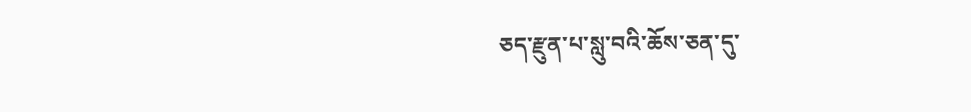ཅད་རྫུན་པ་སླུ་བའི་ཆོས་ཅན་དུ་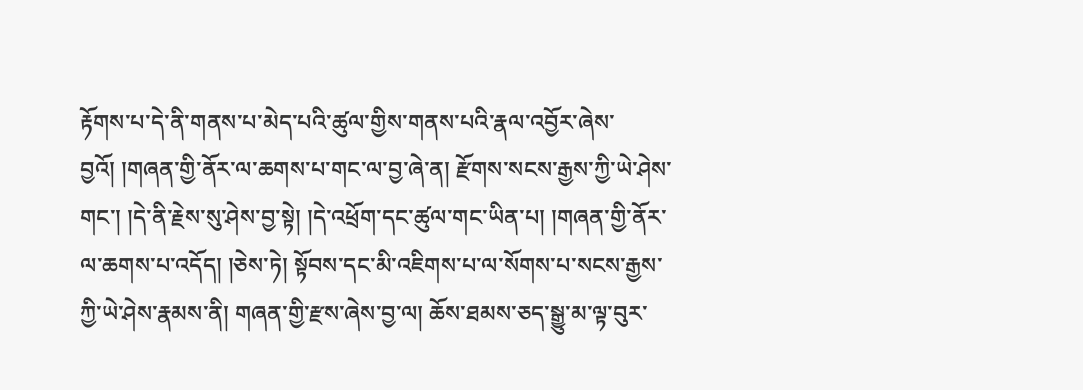རྟོགས་པ་དེ་ནི་གནས་པ་མེད་པའི་ཚུལ་གྱིས་གནས་པའི་རྣལ་འབྱོར་ཞེས་བྱའོ། །གཞན་གྱི་ནོར་ལ་ཆགས་པ་གང་ལ་བྱ་ཞེ་ན། རྫོགས་སངས་རྒྱས་ཀྱི་ཡེ་ཤེས་གང་། །དེ་ནི་རྗེས་སུ་ཤེས་བྱ་སྟེ། །དེ་འཕྲོག་དང་ཚུལ་གང་ཡིན་པ། །གཞན་གྱི་ནོར་ལ་ཆགས་པ་འདོད། །ཅེས་ཏེ། སྟོབས་དང་མི་འཇིགས་པ་ལ་སོགས་པ་སངས་རྒྱས་ཀྱི་ཡེ་ཤེས་རྣམས་ནི། གཞན་གྱི་རྫས་ཞེས་བྱ་ལ། ཆོས་ཐམས་ཅད་སྒྱུ་མ་ལྟ་བུར་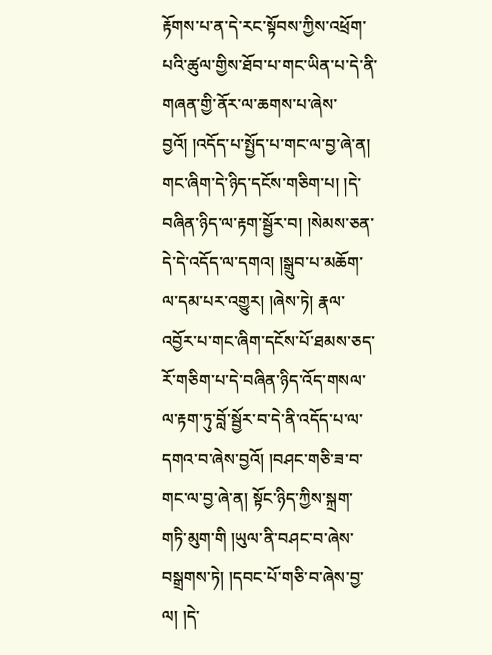རྟོགས་པ་ན་དེ་རང་སྟོབས་ཀྱིས་འཕྲོག་པའི་ཚུལ་གྱིས་ཐོབ་པ་གང་ཡིན་པ་དེ་ནི་གཞན་གྱི་ནོར་ལ་ཆགས་པ་ཞེས་བྱའོ། །འདོད་པ་སྤྱོད་པ་གང་ལ་བྱ་ཞེ་ན། གང་ཞིག་དེ་ཉིད་དངོས་གཅིག་པ། །དེ་བཞིན་ཉིད་ལ་རྟག་སྦྱོར་བ། །སེམས་ཅན་དེ་དེ་འདོད་ལ་དགའ། །སྒྲུབ་པ་མཆོག་ལ་དམ་པར་འགྱུར། །ཞེས་ཏེ། རྣལ་འབྱོར་པ་གང་ཞིག་དངོས་པོ་ཐམས་ཅད་རོ་གཅིག་པ་དེ་བཞིན་ཉིད་འོད་གསལ་ལ་རྟག་ཏུ་བློ་སྦྱོར་བ་དེ་ནི་འདོད་པ་ལ་དགའ་བ་ཞེས་བྱའོ། །བཤང་གཅི་ཟ་བ་གང་ལ་བྱ་ཞེ་ན། སྟོང་ཉིད་ཀྱིས་སྐྲག་གཏི་མུག་གི །ཡུལ་ནི་བཤང་བ་ཞེས་བསྒྲགས་ཏེ། །དབང་པོ་གཅི་བ་ཞེས་བྱ་ལ། །དེ་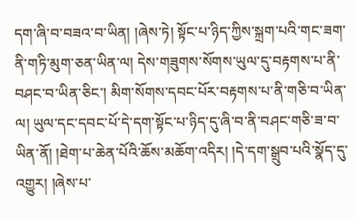དག་ཞི་བ་བཟའ་བ་ཡིན། །ཞེས་ཏེ། སྟོང་པ་ཉིད་ཀྱིས་སྐྲག་པའི་གང་ཟག་ནི་གཏི་མུག་ཅན་ཡིན་ལ། དེས་གཟུགས་སོགས་ཡུལ་དུ་བརྟགས་པ་ནི་བཤང་བ་ཡིན་ཅིང་། མིག་སོགས་དབང་པོར་བརྟགས་པ་ནི་གཅི་བ་ཡིན་ལ། ཡུལ་དང་དབང་པོ་དེ་དག་སྟོང་པ་ཉིད་དུ་ཞི་བ་ནི་བཤང་གཅི་ཟ་བ་ཡིན་ནོ། །ཐེག་པ་ཆེན་པོའི་ཆོས་མཆོག་འདིར། །དེ་དག་སྒྲུབ་པའི་སྣོད་དུ་འགྱུར། །ཞེས་པ་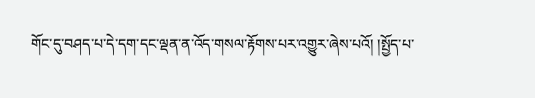གོང་དུ་བཤད་པ་དེ་དག་དང་ལྡན་ན་འོད་གསལ་རྟོགས་པར་འགྱུར་ཞེས་པའོ། །སྤྱོད་པ་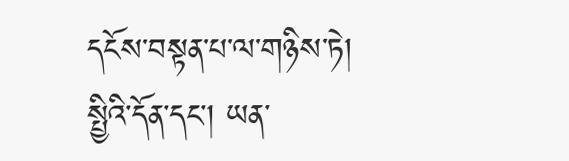དངོས་བསྟན་པ་ལ་གཉིས་ཏེ། སྤྱིའི་དོན་དང་། ཡན་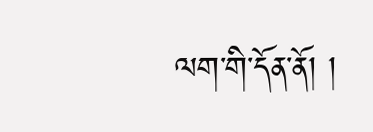ལག་གི་དོན་ནོ། །